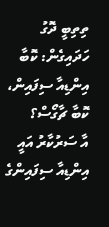ތިތިބީ ދޮގު ހަދައިގެން: ކޮބާ އިންޑިއާ ސިފައިން، ކޮބާ ޗާގޯސް؟
އާ ސަރުކާރު އައީ އިންޑިއާ ސިފައިންގެ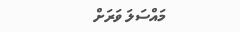މައްސަލަ ވަރަށް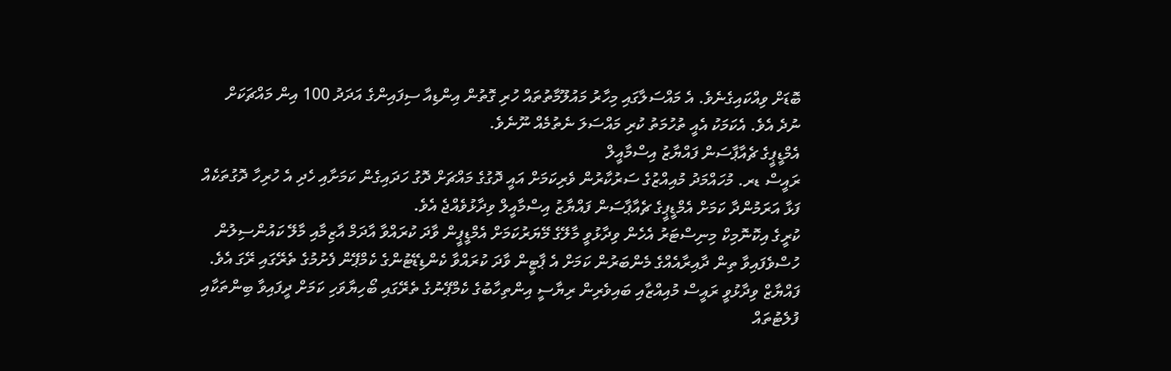ބޮޑަށް ވިއްކައިގެނެވެ. އެ މައްސަލާގައި މިހާރު މައުލޫމާތުތައް ހުރި ގޮތުން އިންޑިއާ ސިފައިންގެ އަދަދު 100 އިން މައްޗަކަށް ނުދެ އެވެ. އެކަމަކު އެއީ ތުހުމަތު ކުރި މައްސަލަ ނެތުމެއް ނޫނެވެ.
އެމްޑީޕީގެ ޗެއާޕާސަން ފައްޔާޒު އިސްމާއީލް
ރައީސް ޑރ. މުހައްމަދު މުއިއްޒުގެ ސަރުކާރުން ވެރިކަމަށް އައީ ދޮގުގެ މައްޗަށް ދޮގު ހަދައިގެން ކަމަށާއި ހެދި އެ ހުރިހާ ދޮގުތަކެއް ފަޅާ އަރަމުންދާ ކަމަށް އެމްޑީޕީގެ ޗެއާޕާސަން ފައްޔާޒު އިސްމާއީލް ވިދާޅުވެއްޖެ އެވެ.
ކުރީގެ އިކޮނޮމިކް މިނިސްޓަރު އެހެން ވިދާޅުވީ މާލޭގެ މޭޔަރުކަމަށް އެމްޑީޕީން ވާދަ ކުރައްވާ އާދަމް އާޒިމާއި މާލޭ ކައުންސިލުން ހުސްވެފައިވާ ތިން ދާއިރާއެއްގެ މެންބަރުން ކަމަށް އެ ޕާޓީން ވާދަ ކުރައްވާ ކެންޑިޑޭޓުންގެ ކެމްޕޭން ފެށުމުގެ ތެރޭގައި ރޭގަ އެވެ.
ފައްޔާޒް ވިދާޅުވީ ރައީސް މުއިއްޒާއި ބައިވެރިން ރިޔާސީ އިންތިހާބުގެ ކެމްޕޭނުގެ ތެރޭގައި ބޯހިޔާވަހި ކަމަށް ދީފައިވާ ބިންތަކާއި ފުލެޓުތައް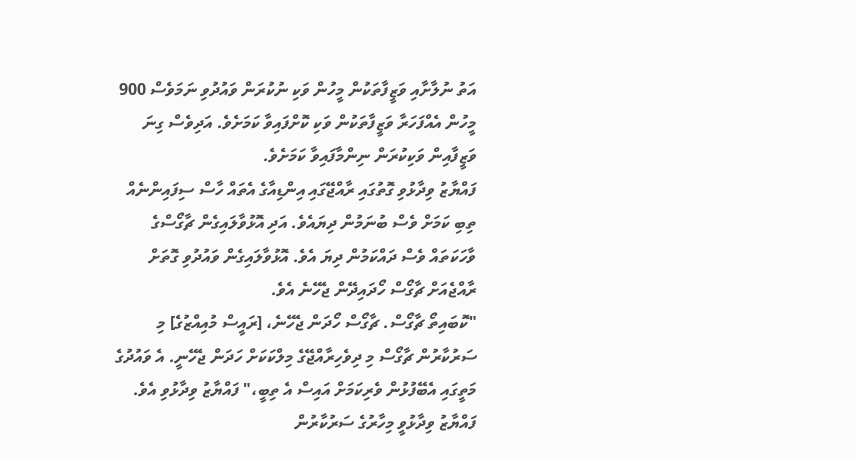އަތު ނުލާށާއި ވަޒީފާތަކުން މީހުން ވަކި ނުކުރަން ވައުދުވި ނަމަވެސް 900 މީހުން އެއްފަހަރާ ވަޒީފާތަކުން ވަކި ކޮށްފައިވާ ކަމަށެވެ. އަދިވެސް ގިނަ ވަޒީފާއިން ވަކިކުރަން ނިންމާފައިވާ ކަމަށެވެ.
ފައްޔާޒު ވިދާޅުވި ގޮތުގައި ރާއްޖޭގައި އިންޑިއާގެ އެތައް ހާސް ސިފައިންނެއް ތިބި ކަމަށް ވެސް ބުނަމުން ދިޔައެވެ. އަދި އޮޅުވާލައިގެން ޗާގޯސްގެ ވާހަކަތައް ވެސް ދައްކަމުން ދިޔަ އެވެ. އޮޅުވާލައިގެން ވައުދުވި ގޮތަށް ރާއްޖެއަށް ޗާގޯސް ހޯދައިދޭން ޖެހޭނެ އެވެ.
"ކޮބައިތޯ ޗާގޯސް. ޗާގޯސް ހޯދަން ޖެހޭނެ، [ރައީސް މުއިއްޒުގެ] މި ސަރުކާރުން ޗާގޯސް މި ދިވެހިރާއްޖޭގެ މިލްކަކަށް ހަދަން ޖެހޭނީ. އެ ވައުދުގެ މަތީގައި އެބޭފުޅުން ވެރިކަމަށް އައިސް އެ ތިބީ،" ފައްޔާޒު ވިދާޅުވި އެވެ.
ފައްޔާޒު ވިދާޅުވީ މިހާރުގެ ސަރުކާރުން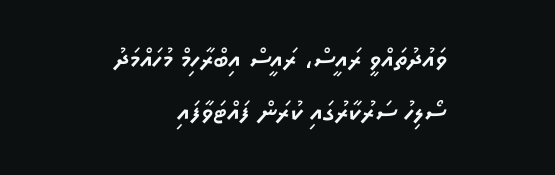ވައުދުތައްވީ ރައީސް، ރައީސް އިބްރާހިމް މުހައްމަދު ސޯލިހު ސަރުކާރުގައި ކުރަން ފައްޓަވާފައި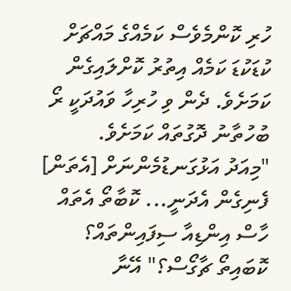ހުރި ކޮންމެވެސް ކަމެއްގެ މައްޗަށް ކުޑަކުޑަ ކަމެއް އިތުރު ކޮށްލައިގެން ކަމަށެވެ. ދެން ވި ހުރިހާ ވައުދަކީ ރޯ ބުހުތާނު ދޮގުތައް ކަމަށެވެ.
"މިއަދު އަޅުގަނޑުމެންނަށް [އެތަން] ފެނިގެން އެދަނީ... ކޮބާތޯ އެތައް ހާސް އިންޑިއާ ސިފައިންތައް؟ ކޮބައިތޯ ޗާގޯސް؟" އޭނާ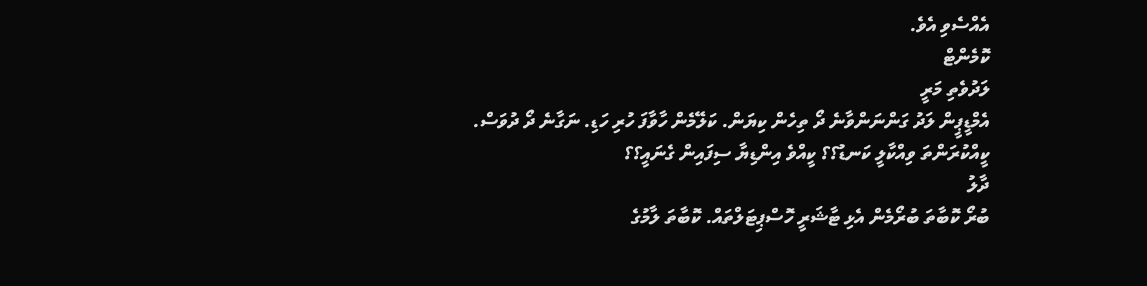އެއްސެވި އެވެ.
ކޮމެންޓް
ލަދުވެތި މަރީ
އެމްޑީޕީން ލަދު ގަންނަންވާނެ ދޯ ތިހެން ކިޔަން. ކަލޭމެން ހާވާފަ ހުރި ހަޑި. ނަގާނެ ދޯ ދުވަސް. ކީއްކުރަންތަ ވިއްކާލީ ކަނޑު؟؟ ކީއްވެ އިންޑިޔާ ސިފައިން ގެނައީ؟؟
ދާލު
ބުރޯ ކޮބާތަ ބުރޯމެން އެޅި ޓާޝަރީ ހޮސްޕިޓަލްތައް. ކޮބާތަ ލާމުގެ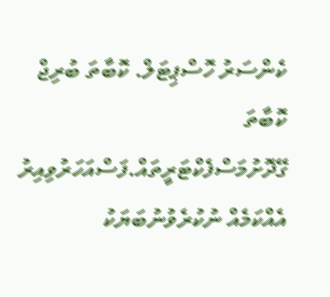ކެންސަރު ހޮސްޕިޓަލް. ކޮބާތަ ބުރިޖް ކޮބާތަ ގޭދޮށުމަސްފެކްޓަރީތައް.ފަސްއަހަރުވިއިރު އެއްކަމެއް ނުކުރެވުނުބަޔަކު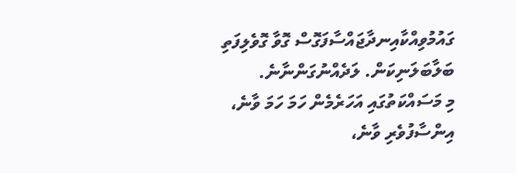ގައުމުވިއްކާއިނދާޖައްސާފަގޮސް ގޮވާ ގޮވެލިފަތި ބަލާބަލަނިކަން. ލަދެއްނުގަންނާނެ.
މި މަސައްކަތުގައި އަހަރެމެން ހަމަ ހަމަ ވާނެ، އިންސާފުވެރި ވާނެ،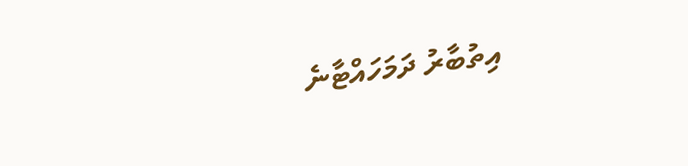އިތުބާރު ދަމަހައްޓާނެ